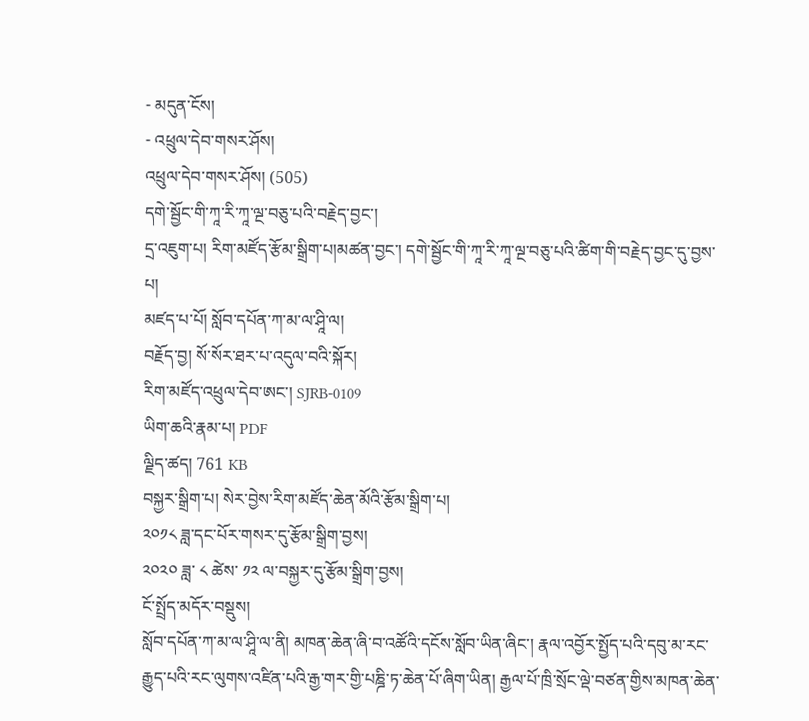- མདུན་ངོས།
- འཕྲུལ་དེབ་གསར་ཤོས།
འཕྲུལ་དེབ་གསར་ཤོས། (505)
དགེ་སྦྱོང་གི་ཀཱ་རི་ཀཱ་ལྔ་བཅུ་པའི་བརྗེད་བྱང་།
དྲ་འཇུག་པ། རིག་མཛོད་རྩོམ་སྒྲིག་པ།མཚན་བྱང་། དགེ་སྦྱོང་གི་ཀཱ་རི་ཀཱ་ལྔ་བཅུ་པའི་ཚིག་གི་བརྗེད་བྱང་དུ་བྱས་པ།
མཛད་པ་པོ། སློབ་དཔོན་ཀ་མ་ལ་ཤཱི་ལ།
བརྗོད་བྱ། སོ་སོར་ཐར་པ་འདུལ་བའི་སྐོར།
རིག་མཛོད་འཕྲུལ་དེབ་ཨང་། SJRB-0109
ཡིག་ཆའི་རྣམ་པ། PDF
ལྗིད་ཚད། 761 KB
བསྐྱར་སྒྲིག་པ། སེར་བྱེས་རིག་མཛོད་ཆེན་མོའི་རྩོམ་སྒྲིག་པ།
༢༠༡༨ ཟླ་དང་པོར་གསར་དུ་རྩོམ་སྒྲིག་བྱས།
༢༠༢༠ ཟླ་ ༨ ཚེས་ ༡༢ ལ་བསྐྱར་དུ་རྩོམ་སྒྲིག་བྱས།
ངོ་སྤྲོད་མདོར་བསྡུས།
སློབ་དཔོན་ཀ་མ་ལ་ཤཱི་ལ་ནི། མཁན་ཆེན་ཞི་བ་འཚོའི་དངོས་སློབ་ཡིན་ཞིང་། རྣལ་འབྱོར་སྤྱོད་པའི་དབུ་མ་རང་རྒྱུད་པའི་རང་ལུགས་འཛིན་པའི་རྒྱ་གར་གྱི་པཎྜི་ཏ་ཆེན་པོ་ཞིག་ཡིན། རྒྱལ་པོ་ཁྲི་སྲོང་ལྡེ་བཙན་གྱིས་མཁན་ཆེན་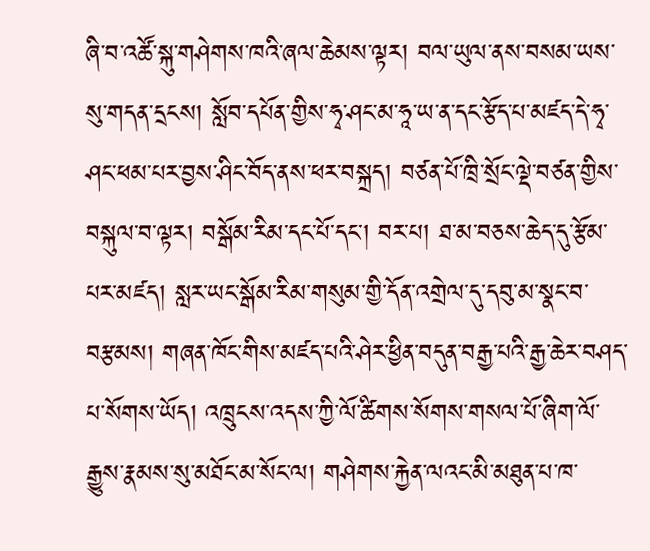ཞི་བ་འཚོ་སྐུ་གཤེགས་ཁའི་ཞལ་ཆེམས་ལྟར། བལ་ཡུལ་ནས་བསམ་ཡས་སུ་གདན་དྲངས། སློབ་དཔོན་གྱིས་ཧྭ་ཤང་མ་ཧཱ་ཡ་ན་དང་རྩོད་པ་མཛད་དེ་ཧྭ་ཤང་ཕམ་པར་བྱས་ཤིང་བོད་ནས་ཕར་བསྐྲད། བཙན་པོ་ཁྲི་སྲོང་ལྡེ་བཙན་གྱིས་བསྐུལ་བ་ལྟར། བསྒོམ་རིམ་དང་པོ་དང་། བར་པ། ཐ་མ་བཅས་ཆེད་དུ་རྩོམ་པར་མཛད། སླར་ཡང་སྒོམ་རིམ་གསུམ་གྱི་དོན་འགྲེལ་དུ་དབུ་མ་སྣང་བ་བརྩམས། གཞན་ཁོང་གིས་མཛད་པའི་ཤེར་ཕྱིན་བདུན་བརྒྱ་པའི་རྒྱ་ཆེར་བཤད་པ་སོགས་ཡོད། འཁྲུངས་འདས་ཀྱི་ལོ་ཚིགས་སོགས་གསལ་པོ་ཞིག་ལོ་རྒྱུས་རྣམས་སུ་མཐོང་མ་སོང་ལ། གཤེགས་རྐྱེན་ལའང་མི་མཐུན་པ་ཁ་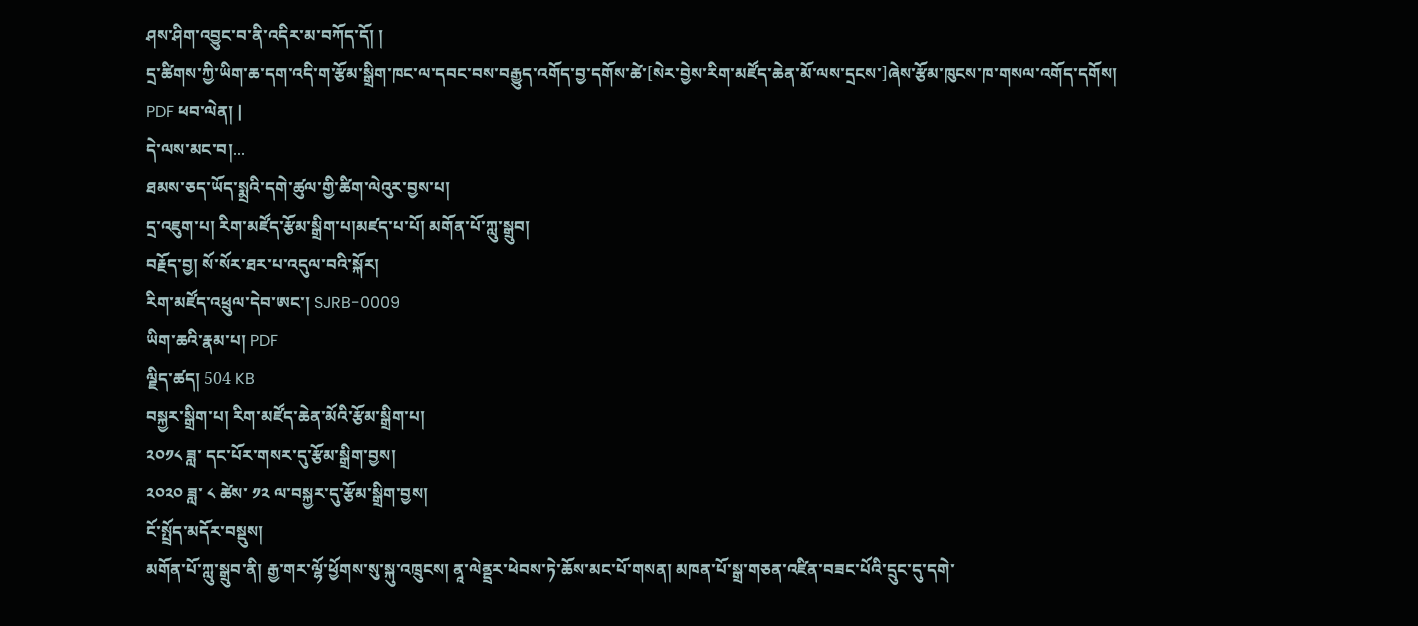ཤས་ཤིག་འབྱུང་བ་ནི་འདིར་མ་བཀོད་དོ། །
དྲ་ཚིགས་ཀྱི་ཡིག་ཆ་དག་འདི་ག་རྩོམ་སྒྲིག་ཁང་ལ་དབང་བས་བརྒྱུད་འགོད་བྱ་དགོས་ཚེ་[སེར་བྱེས་རིག་མཛོད་ཆེན་མོ་ལས་དྲངས་]ཞེས་རྩོམ་ཁུངས་ཁ་གསལ་འགོད་དགོས།
PDF ཕབ་ལེན། |
དེ་ལས་མང་བ།...
ཐམས་ཅད་ཡོད་སྨྲའི་དགེ་ཚུལ་གྱི་ཚིག་ལེའུར་བྱས་པ།
དྲ་འཇུག་པ། རིག་མཛོད་རྩོམ་སྒྲིག་པ།མཛད་པ་པོ། མགོན་པོ་ཀླུ་སྒྲུབ།
བརྗོད་བྱ། སོ་སོར་ཐར་པ་འདུལ་བའི་སྐོར།
རིག་མཛོད་འཕྲུལ་དེབ་ཨང་། SJRB-0009
ཡིག་ཆའི་རྣམ་པ། PDF
ལྗིད་ཚད། 504 KB
བསྐྱར་སྒྲིག་པ། རིག་མཛོད་ཆེན་མོའི་རྩོམ་སྒྲིག་པ།
༢༠༡༨ ཟླ་ དང་པོར་གསར་དུ་རྩོམ་སྒྲིག་བྱས།
༢༠༢༠ ཟླ་ ༨ ཚེས་ ༡༢ ལ་བསྐྱར་དུ་རྩོམ་སྒྲིག་བྱས།
ངོ་སྤྲོད་མདོར་བསྡུས།
མགོན་པོ་ཀླུ་སྒྲུབ་ནི། རྒྱ་གར་ལྷོ་ཕྱོགས་སུ་སྐུ་འཁྲུངས། ནཱ་ལེནྡྲར་ཕེབས་ཏེ་ཆོས་མང་པོ་གསན། མཁན་པོ་སྒྲ་གཅན་འཛིན་བཟང་པོའི་དྲུང་དུ་དགེ་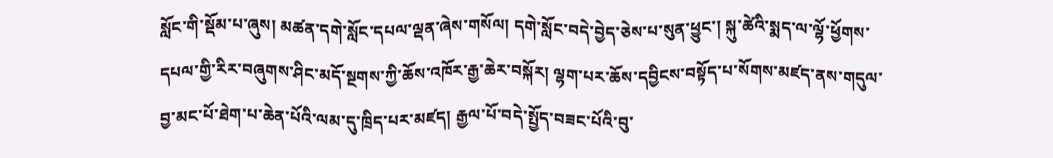སློང་གི་སྡོམ་པ་ཞུས། མཚན་དགེ་སློང་དཔལ་ལྡན་ཞེས་གསོལ། དགེ་སློང་བདེ་བྱེད་ཅེས་པ་སུན་ཕྱུང་། སྐུ་ཚེའི་སྨད་ལ་ལྷོ་ཕྱོགས་དཔལ་གྱི་རིར་བཞུགས་ཤིང་མདོ་སྔགས་ཀྱི་ཆོས་འཁོར་རྒྱ་ཆེར་བསྐོར། ལྷག་པར་ཆོས་དབྱིངས་བསྟོད་པ་སོགས་མཛད་ནས་གདུལ་བྱ་མང་པོ་ཐེག་པ་ཆེན་པོའི་ལམ་དུ་ཁྲིད་པར་མཛད། རྒྱལ་པོ་བདེ་སྤྱོད་བཟང་པོའི་བུ་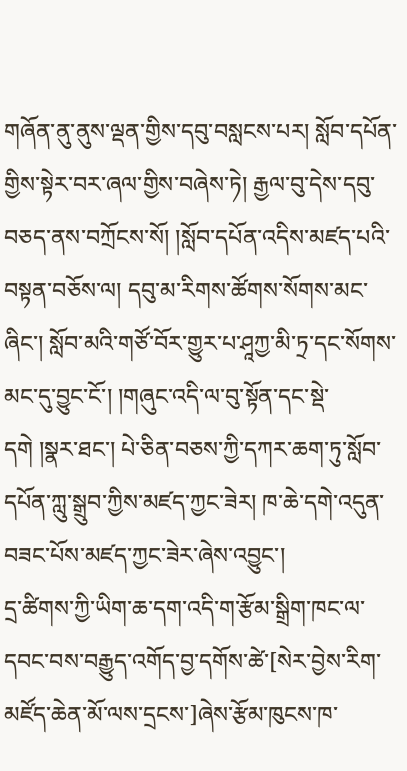གཞོན་ནུ་ནུས་ལྡན་གྱིས་དབུ་བསླངས་པར། སློབ་དཔོན་གྱིས་སྟེར་བར་ཞལ་གྱིས་བཞེས་ཏེ། རྒྱལ་བུ་དེས་དབུ་བཅད་ནས་བཀྲོངས་སོ། །སློབ་དཔོན་འདིས་མཛད་པའི་བསྟན་བཅོས་ལ། དབུ་མ་རིགས་ཚོགས་སོགས་མང་ཞིང་། སློབ་མའི་གཙོ་བོར་གྱུར་པ་ཤཱཀྱ་མི་ཏྲ་དང་སོགས་མང་དུ་བྱུང་ངོ་། །གཞུང་འདི་ལ་བུ་སྟོན་དང་སྡེ་དགེ །སྣར་ཐང་། པེ་ཅིན་བཅས་ཀྱི་དཀར་ཆག་ཏུ་སློབ་དཔོན་ཀླུ་སྒྲུབ་ཀྱིས་མཛད་ཀྱང་ཟེར། ཁ་ཆེ་དགེ་འདུན་བཟང་པོས་མཛད་ཀྱང་ཟེར་ཞེས་འབྱུང་།
དྲ་ཚིགས་ཀྱི་ཡིག་ཆ་དག་འདི་ག་རྩོམ་སྒྲིག་ཁང་ལ་དབང་བས་བརྒྱུད་འགོད་བྱ་དགོས་ཚེ་[སེར་བྱེས་རིག་མཛོད་ཆེན་མོ་ལས་དྲངས་]ཞེས་རྩོམ་ཁུངས་ཁ་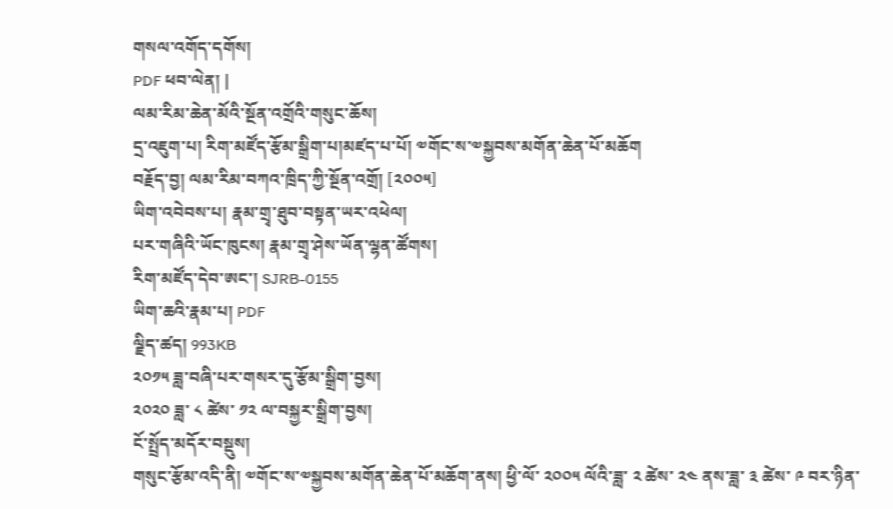གསལ་འགོད་དགོས།
PDF ཕབ་ལེན། |
ལམ་རིམ་ཆེན་མོའི་སྔོན་འགྲོའི་གསུང་ཆོས།
དྲ་འཇུག་པ། རིག་མཛོད་རྩོམ་སྒྲིག་པ།མཛད་པ་པོ། ༧གོང་ས་༧སྐྱབས་མགོན་ཆེན་པོ་མཆོག
བརྗོད་བྱ། ལམ་རིམ་བཀའ་ཁྲིད་ཀྱི་སྔོན་འགྲོ། [༢༠༠༥]
ཡིག་འབེབས་པ། རྣམ་གྲྭ་ཐུབ་བསྟན་ཡར་འཕེལ།
པར་གཞིའི་ཡོང་ཁུངས། རྣམ་གྲྭ་ཤེས་ཡོན་ལྷན་ཚོགས།
རིག་མཛོད་དེབ་ཨང་། SJRB-0155
ཡིག་ཆའི་རྣམ་པ། PDF
ལྗིད་ཚད། 993KB
༢༠༡༥ ཟླ་བཞི་པར་གསར་དུ་རྩོམ་སྒྲིག་བྱས།
༢༠༢༠ ཟླ་ ༨ ཚེས་ ༡༢ ལ་བསྐྱར་སྒྲིག་བྱས།
ངོ་སྤྲོད་མདོར་བསྡུས།
གསུང་རྩོམ་འདི་ནི། ༧གོང་ས་༧སྐྱབས་མགོན་ཆེན་པོ་མཆོག་ནས། ཕྱི་ལོ་ ༢༠༠༥ ལོའི་ཟླ་ ༢ ཚེས་ ༢༤ ནས་ཟླ་ ༣ ཚེས་ ༩ བར་ཉིན་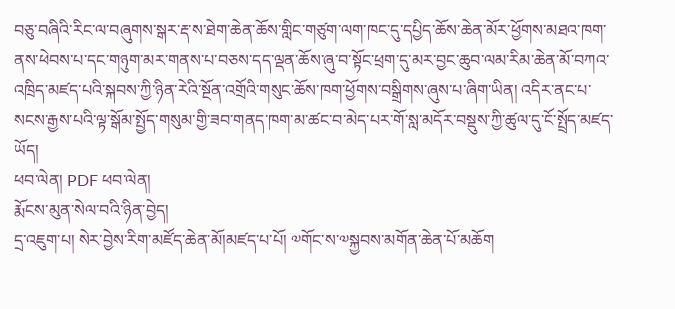བཅུ་བཞིའི་རིང་ལ་བཞུགས་སྒར་རྡ་ས་ཐེག་ཆེན་ཆོས་གླིང་གཙུག་ལག་ཁང་དུ་དཔྱིད་ཆོས་ཆེན་མོར་ཕྱོགས་མཐའ་ཁག་ནས་ཕེབས་པ་དང་གཉུག་མར་གནས་པ་བཅས་དད་ལྡན་ཆོས་ཞུ་བ་སྟོང་ཕྲག་དུ་མར་བྱང་ཆུབ་ལམ་རིམ་ཆེན་མོ་བཀའ་འཁྲིད་མཛད་པའི་སྐབས་ཀྱི་ཉིན་རེའི་སྔོན་འགྲོའི་གསུང་ཆོས་ཁག་ཕྱོགས་བསྒྲིགས་ཞུས་པ་ཞིག་ཡིན། འདིར་ནང་པ་སངས་རྒྱས་པའི་ལྟ་སྒོམ་སྤྱོད་གསུམ་གྱི་ཟབ་གནད་ཁག་མ་ཚང་བ་མེད་པར་གོ་སླ་མདོར་བསྡུས་ཀྱི་ཚུལ་དུ་ངོ་སྤྲོད་མཛད་ཡོད།
ཕབ་ལེན། PDF ཕབ་ལེན།
རྨོངས་མུན་སེལ་བའི་ཉིན་བྱེད།
དྲ་འཇུག་པ། སེར་བྱེས་རིག་མཛོད་ཆེན་མོ།མཛད་པ་པོ། ༧གོང་ས་༧སྐྱབས་མགོན་ཆེན་པོ་མཆོག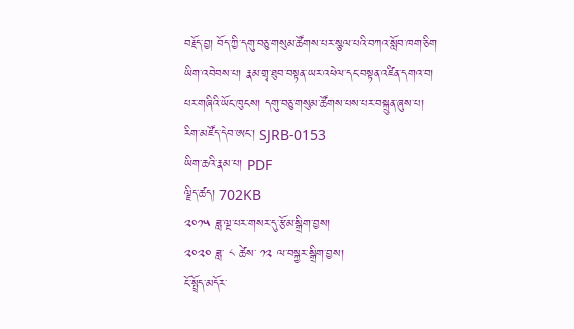བརྗོད་བྱ། བོད་ཀྱི་དགུ་བཅུ་གསུམ་ཚོགས་པར་སྩལ་པའི་བཀའ་སློབ་ཁག་ཅིག
ཡིག་འབེབས་པ། རྣམ་གྲྭ་ཐུབ་བསྟན་ཡར་འཕེལ་དང་བསྟན་འཛིན་དགའ་བ།
པར་གཞིའི་ཡོང་ཁུངས། དགུ་བཅུ་གསུམ་ཚོགས་པས་པར་བསྐྲུན་ཞུས་པ།
རིག་མཛོད་དེབ་ཨང་། SJRB-0153
ཡིག་ཆའི་རྣམ་པ། PDF
ལྗིད་ཚད། 702KB
༢༠༡༥ ཟླ་ལྔ་པར་གསར་དུ་རྩོམ་སྒྲིག་བྱས།
༢༠༢༠ ཟླ་ ༨ ཚེས་ ༡༢ ལ་བསྐྱར་སྒྲིག་བྱས།
ངོ་སྤྲོད་མདོར་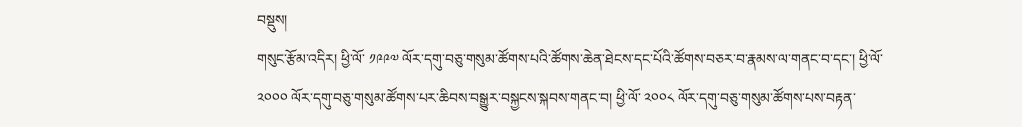བསྡུས།
གསུང་རྩོམ་འདིར། ཕྱི་ལོ་ ༡༩༩༧ ལོར་དགུ་བཅུ་གསུམ་ཚོགས་པའི་ཚོགས་ཆེན་ཐེངས་དང་པོའི་ཚོགས་བཅར་བ་རྣམས་ལ་གནང་བ་དང་། ཕྱི་ལོ་ ༢༠༠༠ ལོར་དགུ་བཅུ་གསུམ་ཚོགས་པར་ཆིབས་བསྒྱུར་བསྐྱངས་སྐབས་གནང་བ། ཕྱི་ལོ་ ༢༠༠༨ ལོར་དགུ་བཅུ་གསུམ་ཚོགས་པས་བརྟན་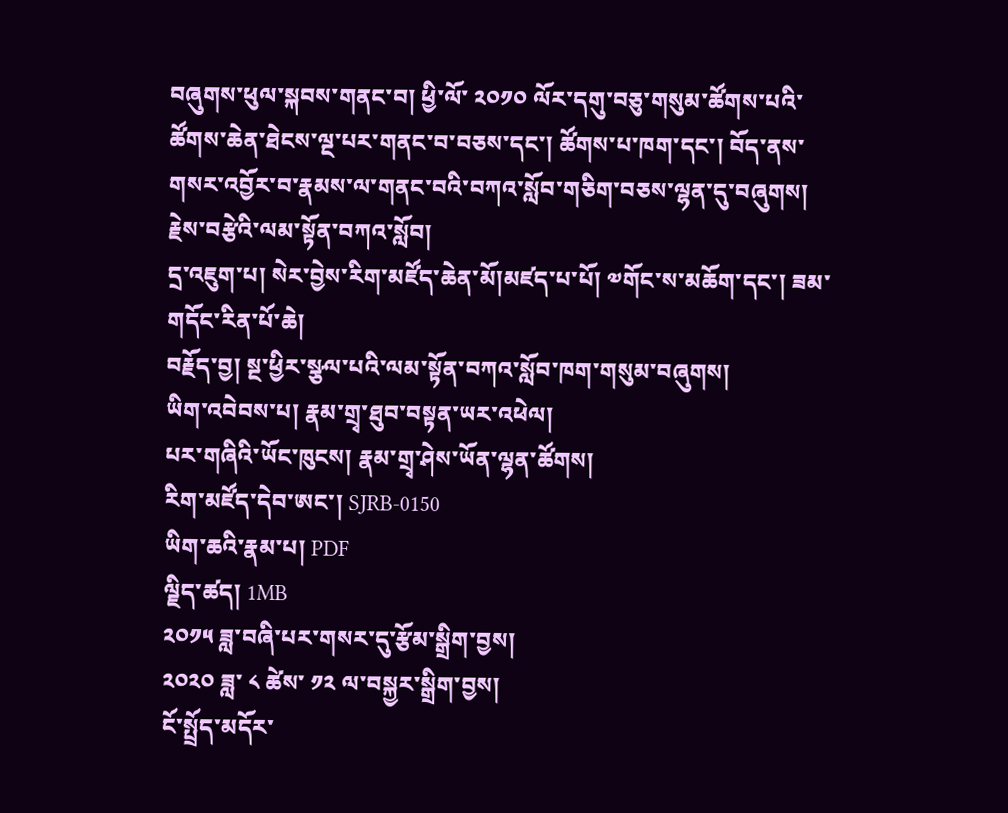བཞུགས་ཕུལ་སྐབས་གནང་བ། ཕྱི་ལོ་ ༢༠༡༠ ལོར་དགུ་བཅུ་གསུམ་ཚོགས་པའི་ཚོགས་ཆེན་ཐེངས་ལྔ་པར་གནང་བ་བཅས་དང་། ཚོགས་པ་ཁག་དང་། བོད་ནས་གསར་འབྱོར་བ་རྣམས་ལ་གནང་བའི་བཀའ་སློབ་གཅིག་བཅས་ལྷན་དུ་བཞུགས།
རྗེས་བརྩེའི་ལམ་སྟོན་བཀའ་སློབ།
དྲ་འཇུག་པ། སེར་བྱེས་རིག་མཛོད་ཆེན་མོ།མཛད་པ་པོ། ༧གོང་ས་མཆོག་དང་། ཟམ་གདོང་རིན་པོ་ཆེ།
བརྗོད་བྱ། སྔ་ཕྱིར་སྩལ་པའི་ལམ་སྟོན་བཀའ་སློབ་ཁག་གསུམ་བཞུགས།
ཡིག་འབེབས་པ། རྣམ་གྲྭ་ཐུབ་བསྟན་ཡར་འཕེལ།
པར་གཞིའི་ཡོང་ཁུངས། རྣམ་གྲྭ་ཤེས་ཡོན་ལྷན་ཚོགས།
རིག་མཛོད་དེབ་ཨང་། SJRB-0150
ཡིག་ཆའི་རྣམ་པ། PDF
ལྗིད་ཚད། 1MB
༢༠༡༥ ཟླ་བཞི་པར་གསར་དུ་རྩོམ་སྒྲིག་བྱས།
༢༠༢༠ ཟླ་ ༨ ཚེས་ ༡༢ ལ་བསྐྱར་སྒྲིག་བྱས།
ངོ་སྤྲོད་མདོར་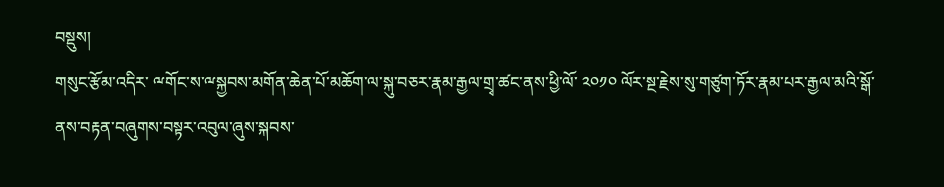བསྡུས།
གསུང་རྩོམ་འདིར་ ྋགོང་ས་ྋསྐྱབས་མགོན་ཆེན་པོ་མཆོག་ལ་སྐུ་བཅར་རྣམ་རྒྱལ་གྲྭ་ཚང་ནས་ཕྱི་ལོ་ ༢༠༡༠ ལོར་སྔ་རྗེས་སུ་གཙུག་ཏོར་རྣམ་པར་རྒྱལ་མའི་སྒོ་ནས་བརྟན་བཞུགས་བསྟར་འབུལ་ཞུས་སྐབས་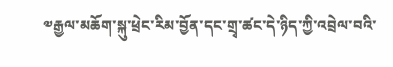༧རྒྱལ་མཆོག་སྐུ་ཕྲེང་རིམ་བྱོན་དང་གྲྭ་ཚང་དེ་ཉིད་ཀྱི་འབྲེལ་བའི་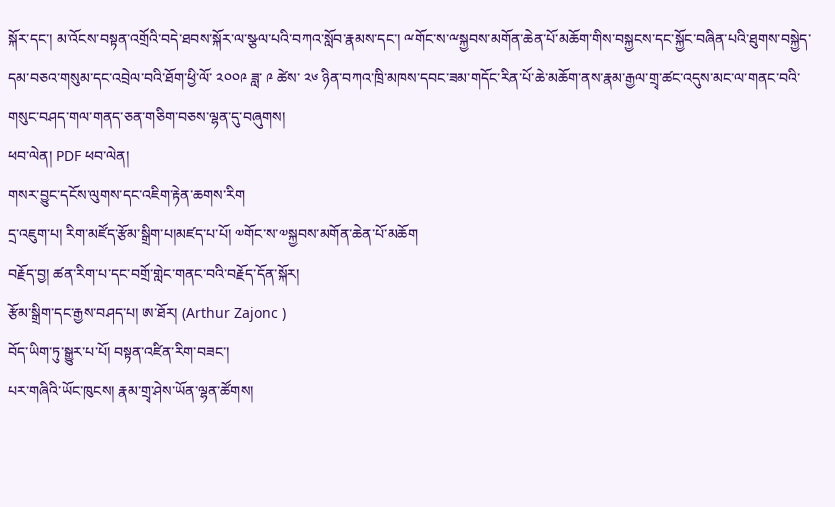སྐོར་དང་། མ་འོངས་བསྟན་འགྲོའི་བདེ་ཐབས་སྐོར་ལ་སྩལ་པའི་བཀའ་སློབ་རྣམས་དང་། ྋགོང་ས་ྋསྐྱབས་མགོན་ཆེན་པོ་མཆོག་གིས་བསྐྱངས་དང་སྐྱོང་བཞིན་པའི་ཐུགས་བསྐྱེད་དམ་བཅའ་གསུམ་དང་འབྲེལ་བའི་ཐོག་ཕྱི་ལོ་ ༢༠༠༩ ཟླ་ ༩ ཚེས་ ༢༦ ཉིན་བཀའ་ཁྲི་མཁས་དབང་ཟམ་གདོང་རིན་པོ་ཆེ་མཆོག་ནས་རྣམ་རྒྱལ་གྲྭ་ཚང་འདུས་མང་ལ་གནང་བའི་གསུང་བཤད་གལ་གནད་ཅན་གཅིག་བཅས་ལྷན་དུ་བཞུགས།
ཕབ་ལེན། PDF ཕབ་ལེན།
གསར་བྱུང་དངོས་ལུགས་དང་འཇིག་རྟེན་ཆགས་རིག
དྲ་འཇུག་པ། རིག་མཛོད་རྩོམ་སྒྲིག་པ།མཛད་པ་པོ། ༧གོང་ས་༧སྐྱབས་མགོན་ཆེན་པོ་མཆོག
བརྗོད་བྱ། ཚན་རིག་པ་དང་བགྲོ་གླེང་གནང་བའི་བརྗོད་དོན་སྐོར།
རྩོམ་སྒྲིག་དང་རྒྱས་བཤད་པ། ཨ་ཐོར། (Arthur Zajonc )
བོད་ཡིག་ཏུ་སྒྱུར་པ་པོ། བསྟན་འཛིན་རིག་བཟང་།
པར་གཞིའི་ཡོང་ཁུངས། རྣམ་གྲྭ་ཤེས་ཡོན་ལྷན་ཚོགས།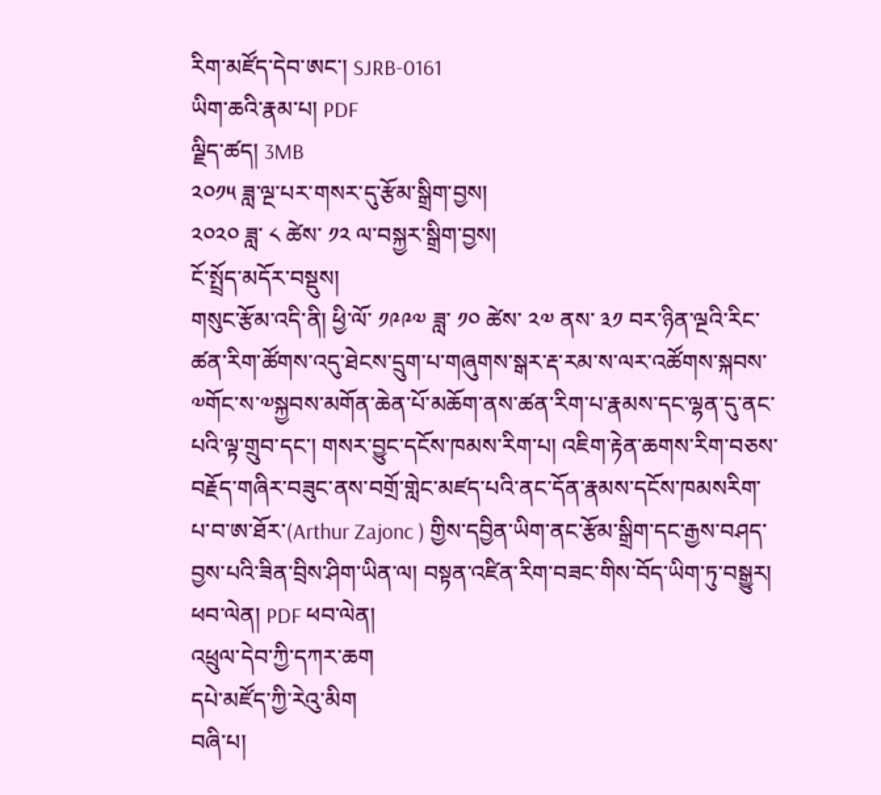རིག་མཛོད་དེབ་ཨང་། SJRB-0161
ཡིག་ཆའི་རྣམ་པ། PDF
ལྗིད་ཚད། 3MB
༢༠༡༥ ཟླ་ལྔ་པར་གསར་དུ་རྩོམ་སྒྲིག་བྱས།
༢༠༢༠ ཟླ་ ༨ ཚེས་ ༡༢ ལ་བསྐྱར་སྒྲིག་བྱས།
ངོ་སྤྲོད་མདོར་བསྡུས།
གསུང་རྩོམ་འདི་ནི། ཕྱི་ལོ་ ༡༩༩༧ ཟླ་ ༡༠ ཚེས་ ༢༧ ནས་ ༣༡ བར་ཉིན་ལྔའི་རིང་ཚན་རིག་ཚོགས་འདུ་ཐེངས་དྲུག་པ་གཞུགས་སྒར་རྡ་རམ་ས་ལར་འཚོགས་སྐབས་ ༧གོང་ས་༧སྐྱབས་མགོན་ཆེན་པོ་མཆོག་ནས་ཚན་རིག་པ་རྣམས་དང་ལྷན་དུ་ནང་པའི་ལྟ་གྲུབ་དང་། གསར་བྱུང་དངོས་ཁམས་རིག་པ། འཇིག་རྟེན་ཆགས་རིག་བཅས་བརྗོད་གཞིར་བཟུང་ནས་བགྲོ་གླེང་མཛད་པའི་ནང་དོན་རྣམས་དངོས་ཁམསརིག་པ་བ་ཨ་ཐོར་(Arthur Zajonc ) གྱིས་དབྱིན་ཡིག་ནང་རྩོམ་སྒྲིག་དང་རྒྱས་བཤད་བྱས་པའི་ཟིན་བྲིས་ཤིག་ཡིན་ལ། བསྟན་འཛིན་རིག་བཟང་གིས་བོད་ཡིག་ཏུ་བསྒྱུར།
ཕབ་ལེན། PDF ཕབ་ལེན།
འཕྲུལ་དེབ་ཀྱི་དཀར་ཆག
དཔེ་མཛོད་ཀྱི་རེའུ་མིག
བཞི་པ།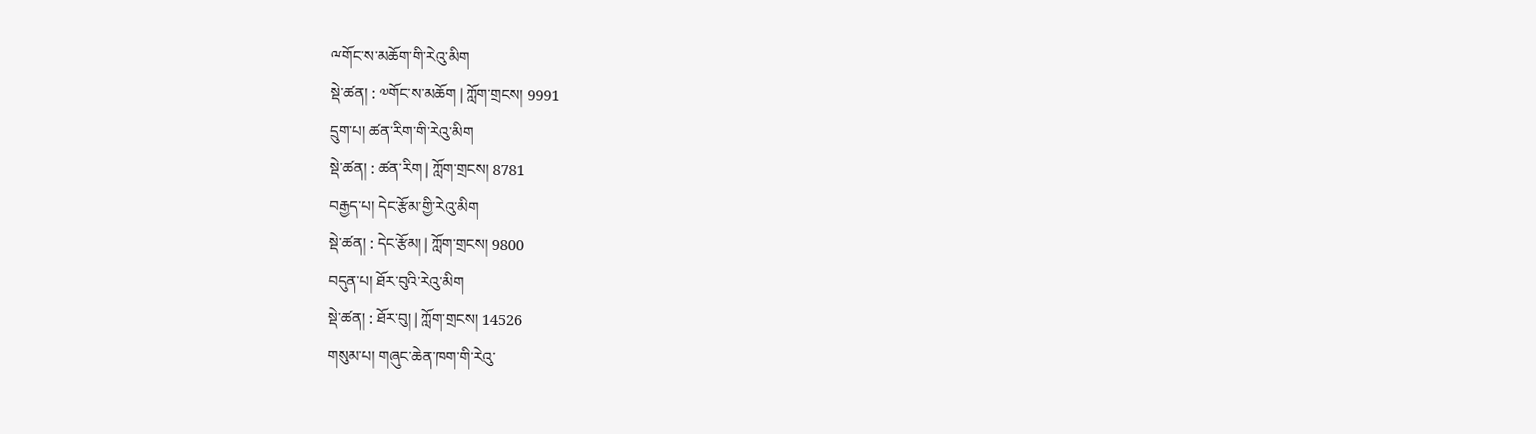ྋགོང་ས་མཆོག་གི་རེའུ་མིག
སྡེ་ཚན། : ༧གོང་ས་མཆོག | ཀློག་གྲངས། 9991
དྲུག་པ། ཚན་རིག་གི་རེའུ་མིག
སྡེ་ཚན། : ཚན་རིག | ཀློག་གྲངས། 8781
བརྒྱད་པ། དེང་རྩོམ་གྱི་རེའུ་མིག
སྡེ་ཚན། : དེང་རྩོམ། | ཀློག་གྲངས། 9800
བདུན་པ། ཐོར་བུའི་རེའུ་མིག
སྡེ་ཚན། : ཐོར་བུ། | ཀློག་གྲངས། 14526
གསུམ་པ། གཞུང་ཆེན་ཁག་གི་རེའུ་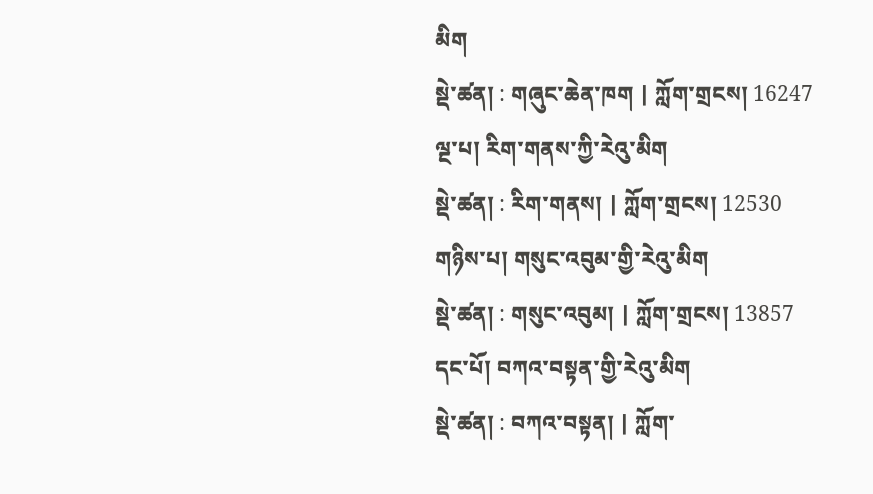མིག
སྡེ་ཚན། : གཞུང་ཆེན་ཁག | ཀློག་གྲངས། 16247
ལྔ་པ། རིག་གནས་ཀྱི་རེའུ་མིག
སྡེ་ཚན། : རིག་གནས། | ཀློག་གྲངས། 12530
གཉིས་པ། གསུང་འབུམ་གྱི་རེའུ་མིག
སྡེ་ཚན། : གསུང་འབུམ། | ཀློག་གྲངས། 13857
དང་པོ། བཀའ་བསྟན་གྱི་རེའུ་མིག
སྡེ་ཚན། : བཀའ་བསྟན། | ཀློག་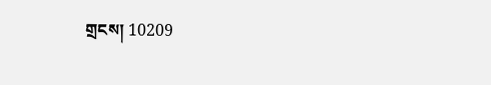གྲངས། 10209